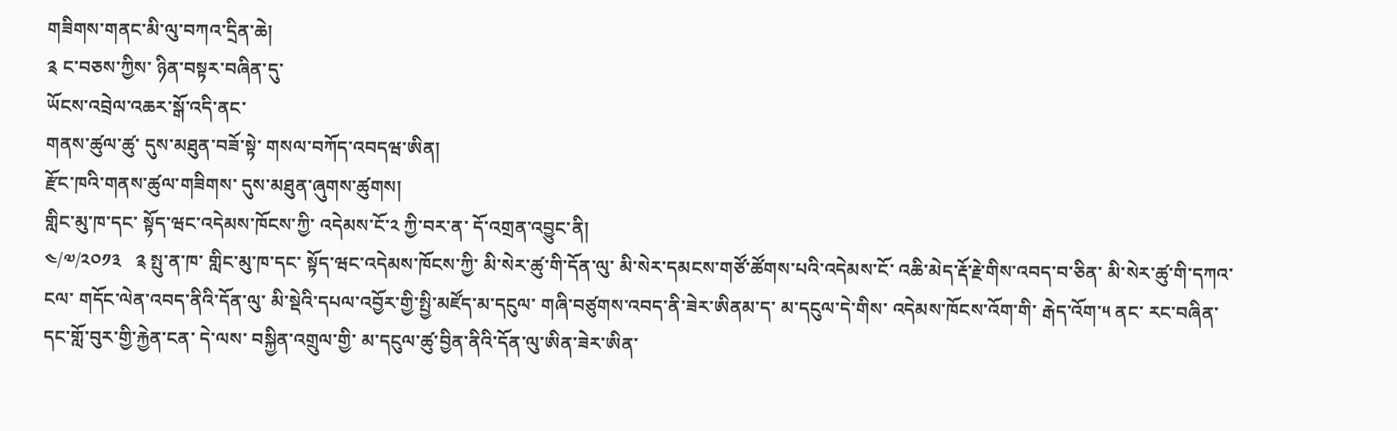གཟིགས་གནང་མི་ལུ་བཀའ་དྲིན་ཆེ།
༉ ང་བཅས་ཀྱིས་ ཉིན་བསྟར་བཞིན་དུ་
ཡོངས་འབྲེལ་འཆར་སྒོ་འདི་ནང་
གནས་ཚུལ་ཚུ་ དུས་མཐུན་བཟོ་སྟེ་ གསལ་བཀོད་འབདཝ་ཨིན།
རྫོང་ཁའི་གནས་ཚུལ་གཟིགས་ དུས་མཐུན་ཞུགས་ཚུགས།
གླིང་མུ་ཁ་དང་ སྟོད་ཝང་འདེམས་ཁོངས་ཀྱི་ འདེམས་ངོ་༢ ཀྱི་བར་ན་ དོ་འགྲན་འབྱུང་ནི།
༤/༧/༢༠༡༣   ༉ སྤུ་ན་ཁ་ གླིང་མུ་ཁ་དང་ སྟོད་ཝང་འདེམས་ཁོངས་ཀྱི་ མི་སེར་ཚུ་གི་དོན་ལུ་ མི་སེར་དམངས་གཙོ་ཚོགས་པའི་འདེམས་ངོ་ འཆི་མེད་རྡོ་རྗེ་གིས་འབད་བ་ཅིན་ མི་སེར་ཚུ་གི་དཀའ་ངལ་ གདོང་ལེན་འབད་ནིའི་དོན་ལུ་ མི་སྡེའི་དཔལ་འབྱོར་གྱི་སྤྱི་མཛོད་མ་དངུལ་ གཞི་བཙུགས་འབད་ནི་ཟེར་ཨིནམ་ད་ མ་དངུལ་དེ་གིས་ འདེམས་ཁོངས་འོག་གི་ རྒེད་འོག་༥ ནང་ རང་བཞིན་དང་གློ་བུར་གྱི་རྐྱེན་ངན་ དེ་ལས་ བསྐྱིན་འགྲུལ་གྱི་ མ་དངུལ་ཚུ་བྱིན་ནིའི་དོན་ལུ་ཨིན་ཟེར་ཨིན་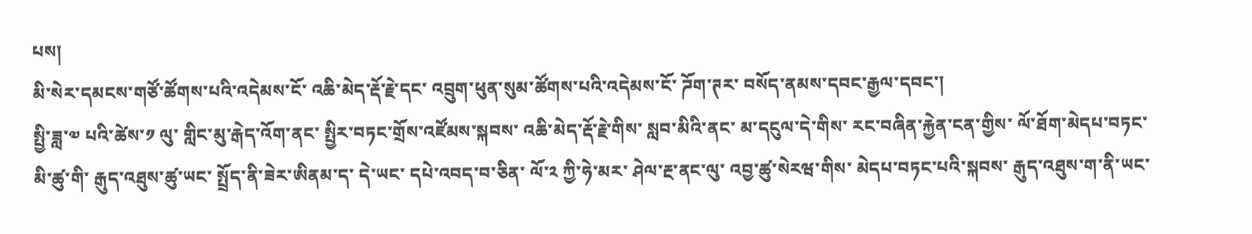པས།
མི་སེར་དམངས་གཙོ་ཚོགས་པའི་འདེམས་ངོ་ འཆི་མེད་རྡོ་རྗེ་དང་ འབྲུག་ཕུན་སུམ་ཚོགས་པའི་འདེམས་ངོ་ ཌོག་ཊར་ བསོད་ནམས་དབང་རྒྱལ་དབང་།
སྤྱི་ཟླ་༧ པའི་ཚེས་༡ ལུ་ གླིང་མུ་རྒེད་འོག་ནང་ སྤྱིར་བཏང་གྲོས་འཛོམས་སྐབས་ འཆི་མེད་རྡོ་རྗེ་གིས་ སླབ་མིའི་ནང་ མ་དངུལ་དེ་གིས་ རང་བཞིན་རྐྱེན་ངན་གྱིས་ ལོ་ཐོག་མེདཔ་བཏང་མི་ཚུ་གི་ རྒུད་འཐུས་ཚུ་ཡང་ སྤྲོད་ནི་ཟེར་ཨིནམ་ད་ དེ་ཡང་ དཔེ་འབད་བ་ཅིན་ ལོ་༢ ཀྱི་ཧེ་མར་ ཤེལ་རྔ་ནང་ལུ་ འབྱ་ཚུ་སེརཝ་གིས་ མེདཔ་བཏང་པའི་སྐབས་ རྒུད་འཐུས་ག་ནི་ཡང་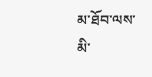མ་ཐོབ་ལས་ མི་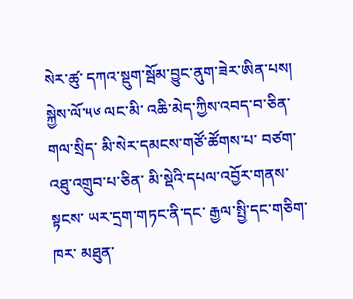སེར་ཚུ་ དཀའ་སྡུག་སྦོམ་བྱུང་ནུག་ཟེར་ཨིན་པས།
སྐྱེས་ལོ་༥༦ ལང་མི་ འཆི་མེད་ཀྱིས་འབད་བ་ཅིན་ གལ་སྲིད་ མི་སེར་དམངས་གཙོ་ཚོགས་པ་ བཙག་འཐུ་འགྲུབ་པ་ཅིན་ མི་སྡེའི་དཔལ་འབྱོར་གནས་སྟངས་ ཡར་དྲག་གཏང་ནི་དང་ རྒྱལ་སྤྱི་དང་གཅིག་ཁར་ མཐུན་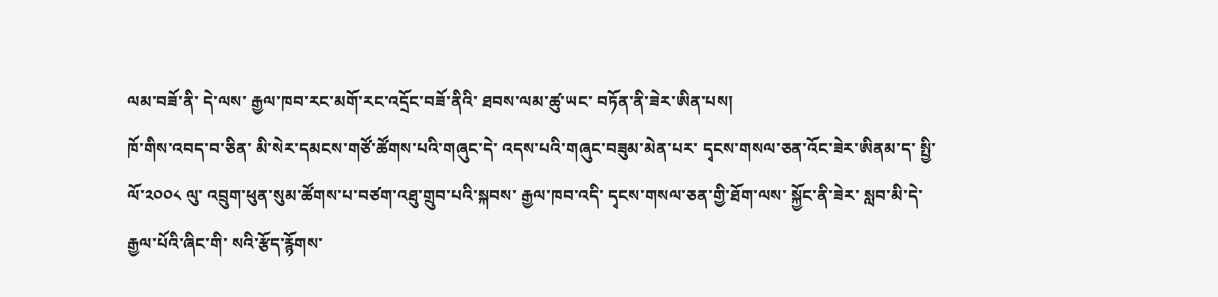ལམ་བཟོ་ནི་ དེ་ལས་ རྒྱལ་ཁབ་རང་མགོ་རང་འདྲོང་བཟོ་ནིའི་ ཐབས་ལམ་ཚུ་ཡང་ བཏོན་ནི་ཟེར་ཨིན་པས།
ཁོ་གིས་འབད་བ་ཅིན་ མི་སེར་དམངས་གཙོ་ཚོགས་པའི་གཞུང་དེ་ འདས་པའི་གཞུང་བཟུམ་མེན་པར་ དྭངས་གསལ་ཅན་འོང་ཟེར་ཨིནམ་ད་ སྤྱི་ལོ་༢༠༠༨ ལུ་ འབྲུག་ཕུན་སུམ་ཚོགས་པ་བཙག་འཐུ་གྲུབ་པའི་སྐབས་ རྒྱལ་ཁབ་འདི་ དྭངས་གསལ་ཅན་གྱི་ཐོག་ལས་ སྐྱོང་ནི་ཟེར་ སླབ་མི་དེ་ རྒྱལ་པོའི་ཞིང་གི་ སའི་རྩོད་རྙོགས་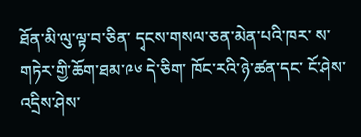ཐོན་མི་ལུ་ལྟ་བ་ཅིན་ དྭངས་གསལ་ཅན་མེན་པའི་ཁར་ ས་གཏེར་གྱི་ཆོག་ཐམ་༩༦ དེ་ཅིག་ ཁོང་རའི་ཉེ་ཚན་དང་ ངོ་ཤེས་འདྲིས་ཤེས་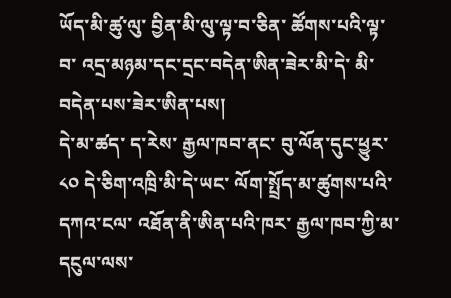ཡོད་མི་ཚུ་ལུ་ བྱིན་མི་ལུ་ལྟ་བ་ཅིན་ ཚོགས་པའི་ལྟ་བ་ འདྲ་མཉམ་དང་དྲང་བདེན་ཨིན་ཟེར་མི་དེ་ མི་བདེན་པས་ཟེར་ཨིན་པས།
དེ་མ་ཚད་ ད་རེས་ རྒྱལ་ཁབ་ནང་ བུ་ལོན་དུང་ཕྱུར་༨༠ དེ་ཅིག་འཁྲི་མི་དེ་ཡང་ ལོག་སྤྲོད་མ་ཚུགས་པའི་དཀའ་ངལ་ འཐོན་ནི་ཨིན་པའི་ཁར་ རྒྱལ་ཁབ་ཀྱི་མ་དངུལ་ལས་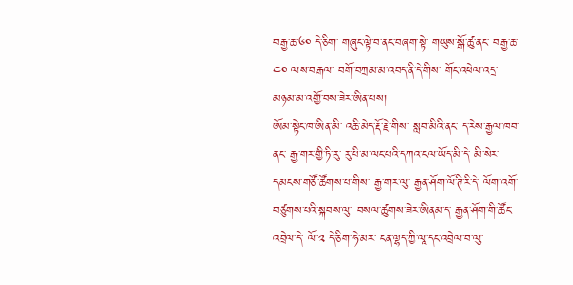བརྒྱ་ཆ་༦༠ དེ་ཅིག་ གཞུང་ལྟེ་བ་ནང་བཞག་སྟེ་ གཡུས་སྒོ་ཚུ་ནང་ བརྒྱ་ཆ་༤༠ ལས་བརྒལ་ བགོ་བཀྲམ་མ་འབད་ནི་དེ་གིས་ གོང་འཕེལ་འདྲ་མཉམ་མ་འགྱོ་བས་ཟེར་ཨིན་པས།
ཨོམ་སྟེང་ཁ་ཨིན་མི་ འཆི་མེད་རྡོ་རྗེ་གིས་ སླབ་མིའི་ནང་ ད་རེས་རྒྱལ་ཁབ་ནང་ རྒྱ་གར་གྱི་ཏི་རུ་ རུ་པི་མ་ལང་པའི་དཀའ་ངལ་ཡོད་མི་དེ་ མི་སེར་དམངས་གཙོ་ཚོགས་པ་གིས་ རྒྱ་གར་ལུ་ རྒྱན་ཤོག་ལོ་ཊི་རི་དེ་ ལོག་འགོ་བཙུགས་པའི་སྐབས་ལུ་ བསལ་ཚུགས་ཟེར་ཨིནམ་ད་ རྒྱན་ཤོག་གི་ཚོང་འབྲེལ་དེ་ ལོ་༢ དེ་ཅིག་ཧེ་མར་ ངན་ལྷད་ཀྱི་ལཱ་དང་འབྲེལ་བ་ལུ་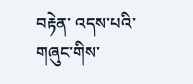བརྟེན་ འདས་པའི་གཞུང་གིས་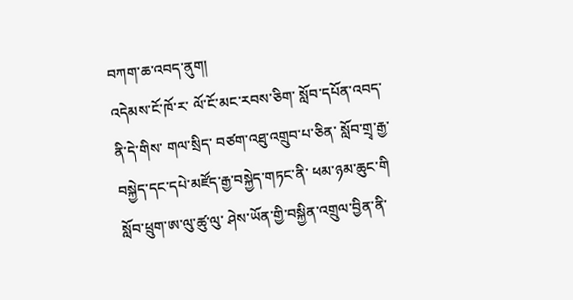བཀག་ཆ་འབད་ནུག།
འདེམས་ངོ་ཁོ་ར་ ལོ་ངོ་མང་རབས་ཅིག་ སློབ་དཔོན་འབད་ནི་དེ་གིས་ གལ་སྲིད་ བཙག་འཐུ་འགྲུབ་པ་ཅིན་ སློབ་གྲྭ་རྒྱ་བསྐྱེད་དང་དཔེ་མཛོད་རྒྱ་བསྐྱེད་གཏང་ནི་ ཕམ་ཉམ་ཆུང་གི སློབ་ཕྲུག་ཨ་ལུ་ཚུ་ལུ་ ཤེས་ཡོན་གྱི་བསྐྱིན་འགྲུལ་བྱིན་ནི་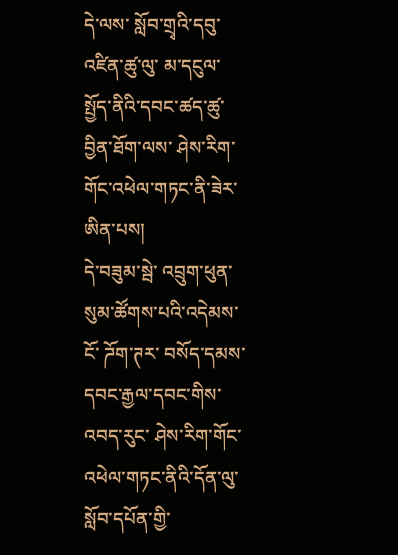དེ་ལས་ སློབ་གྲྭའི་དབུ་འཛིན་ཚུ་ལུ་ མ་དངུལ་སྤྱོད་ནིའི་དབང་ཚད་ཚུ་བྱིན་ཐོག་ལས་ ཤེས་རིག་གོང་འཕེལ་གཏང་ནི་ཟེར་ཨིན་པས།
དེ་བཟུམ་སྦེ་ འབྲུག་ཕུན་སུམ་ཚོགས་པའི་འདེམས་ངོ་ ཌོག་ཊར་ བསོད་དམས་དབང་རྒྱལ་དབང་གིས་འབད་རུང་ ཤེས་རིག་གོང་འཕེལ་གཏང་ནིའི་དོན་ལུ་ སློབ་དཔོན་གྱི་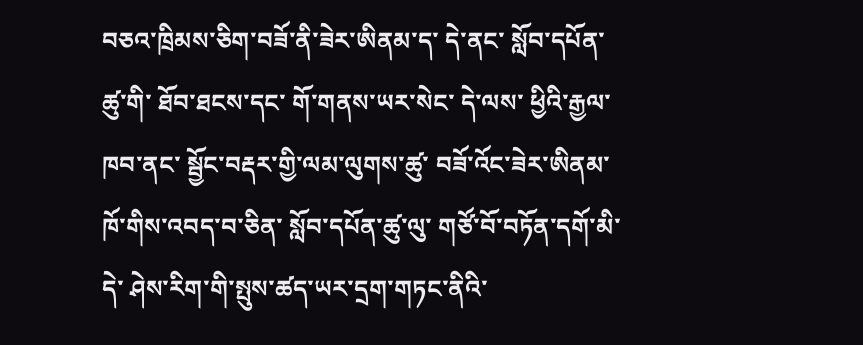བཅའ་ཁྲིམས་ཅིག་བཟོ་ནི་ཟེར་ཨིནམ་ད་ དེ་ནང་ སློབ་དཔོན་ཚུ་གི་ ཐོབ་ཐངས་དང་ གོ་གནས་ཡར་སེང་ དེ་ལས་ ཕྱིའི་རྒྱལ་ཁབ་ནང་ སྦྱོང་བརྡར་གྱི་ལམ་ལུགས་ཚུ་ བཟོ་འོང་ཟེར་ཨིནམ་ ཁོ་གིས་འབད་བ་ཅིན་ སློབ་དཔོན་ཚུ་ལུ་ གཙོ་བོ་བཏོན་དགོ་མི་དེ་ ཤེས་རིག་གི་སྤུས་ཚད་ཡར་དྲག་གཏང་ནིའི་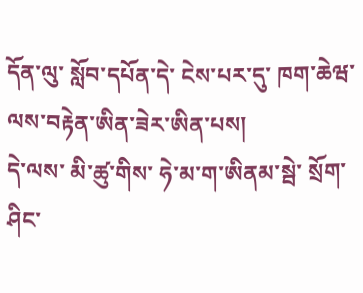དོན་ལུ་ སློབ་དཔོན་དེ་ ངེས་པར་དུ་ ཁག་ཆེཝ་ལས་བརྟེན་ཨིན་ཟེར་ཨིན་པས།
དེ་ལས་ མི་ཚུ་གིས་ ཧེ་མ་ག་ཨིནམ་སྦེ་ སྲོག་ཤིང་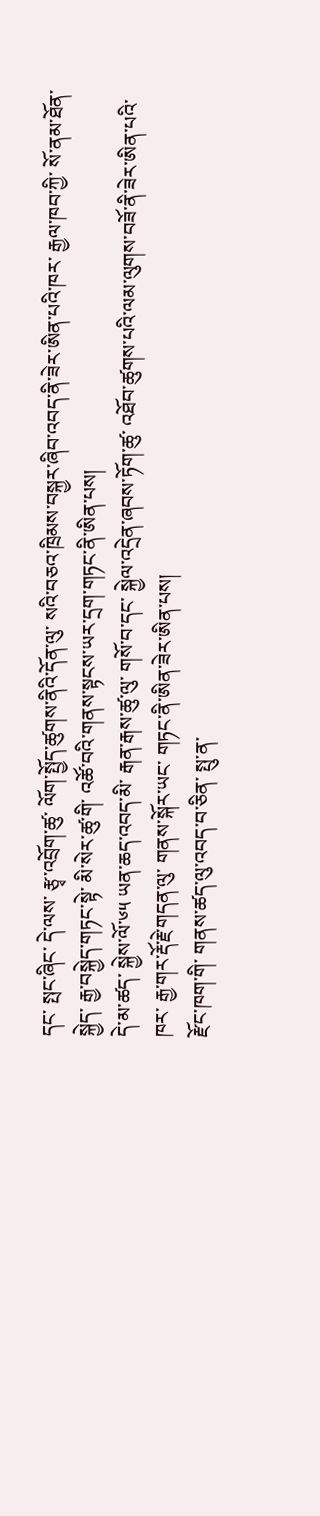དང་ སྤང་ཞིང་ དེ་ལས་ རྩྭ་འབྲོག་ཚུ་ ལོག་སྤྱོད་ཚུགས་ནིའི་དོན་ལུ་ སའི་བཅའ་ཁྲིམས་བསྐྱར་ཞིབ་འབད་ནི་ཟེར་ཨིན་པའི་ཁར་ རྒྱལ་ཁབ་ཀྱི་ སོ་ནམ་ཐོན་སྐྱེད་ རྒྱ་བསྐྱེད་གཏང་སྟེ་ མི་སེར་ཚུ་གི་ འཚོ་བའི་གནས་སྟངས་ཡར་དྲག་གཏང་ནི་ཨིན་པས།
དེ་མ་ཚད་ སྐྱེས་ལོ་༦༥ ཡན་ཆད་འབད་མི་ རྒན་རྒས་ཚུ་ལུ་ གསོ་བ་དང་ སྐྱེལ་འདྲེན་ཞབས་ཏོག་ཚུ་ འཐོབ་ཚུགས་པའི་ལམ་ལུགས་བཟོ་ནི་ཟེར་ཨིན་པའི་ཁར་ རྒྱ་གར་རྡོ་རྗེ་གདན་ལུ་ གནས་སྐོར་ཡང་ གཏང་ནི་ཨིན་ཟེར་ཨིན་པས།
རྫོང་ཁག་གི་ གནས་ཚད་ལུ་འབད་བ་ཅིན་ སྤུ་ན་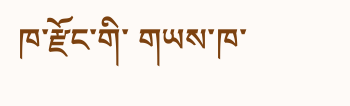ཁ་རྫོང་གི་ གཡས་ཁ་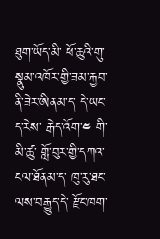ཐུག་ཡོད་མི་ ཕོ་ཆུའི་གུ་ སྣུམ་འཁོར་གྱི་ཟམ་རྐྱབ་ནི་ཟེར་ཨིནམ་ད་ དེ་ཡང་ ད་རེས་ རྒེད་འོག་༤ གི་མི་ཚུ་ གློ་བུར་གྱི་དཀའ་ངལ་ཐོནམ་ད་ ཁུ་རུ་ཐང་ལས་བརྒྱུད་དེ་ རྫོང་ཁག་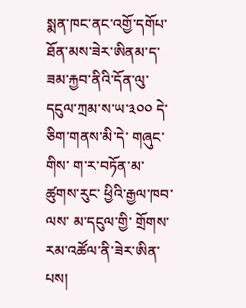སྨན་ཁང་ནང་འགྱོ་དགོཔ་ཐོན་མས་ཟེར་ཨིནམ་ད་ ཟམ་རྐྱབ་ནིའི་དོན་ལུ་ དངུལ་ཀྲམ་ས་ཡ་༣༠༠ དེ་ཅིག་གནས་མི་དེ་ གཞུང་གིས་ ག་ར་བཏོན་མ་ཚུགས་རུང་ ཕྱིའི་རྒྱལ་ཁབ་ལས་ མ་དངུལ་གྱི་ གྲོགས་རམ་འཚོལ་ནི་ཟེར་ཨིན་པས།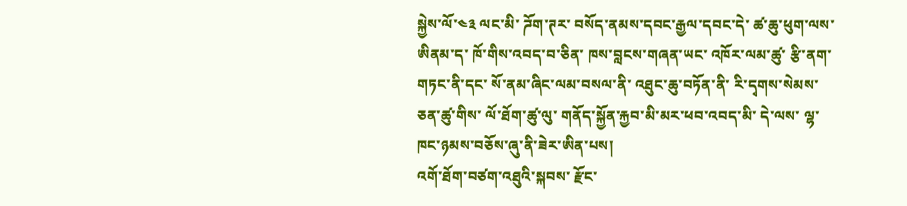སྐྱེས་ལོ་༤༣ ལང་མི་ ཌོག་ཊར་ བསོད་ནམས་དབང་རྒྱལ་དབང་དེ་ ཚ་ཆུ་ཕུག་ལས་ཨིནམ་ད་ ཁོ་གིས་འབད་བ་ཅིན་ ཁས་བླངས་གཞན་ཡང་ འཁོར་ལམ་ཚུ་ རྩི་ནག་གཏང་ནི་དང་ སོ་ནམ་ཞིང་ལམ་བསལ་ནི་ འཐུང་ཆུ་བཏོན་ནི་ རི་དྭགས་སེམས་ཅན་ཚུ་གིས་ ལོ་ཐོག་ཚུ་ལུ་ གནོད་སྐྱོན་རྐྱབ་མི་མར་ཕབ་འབད་མི་ དེ་ལས་ ལྷ་ཁང་ཉམས་བཅོས་ཞུ་ནི་ཟེར་ཨིན་པས།
འགོ་ཐོག་བཙག་འཐུའི་སྐབས་ རྫོང་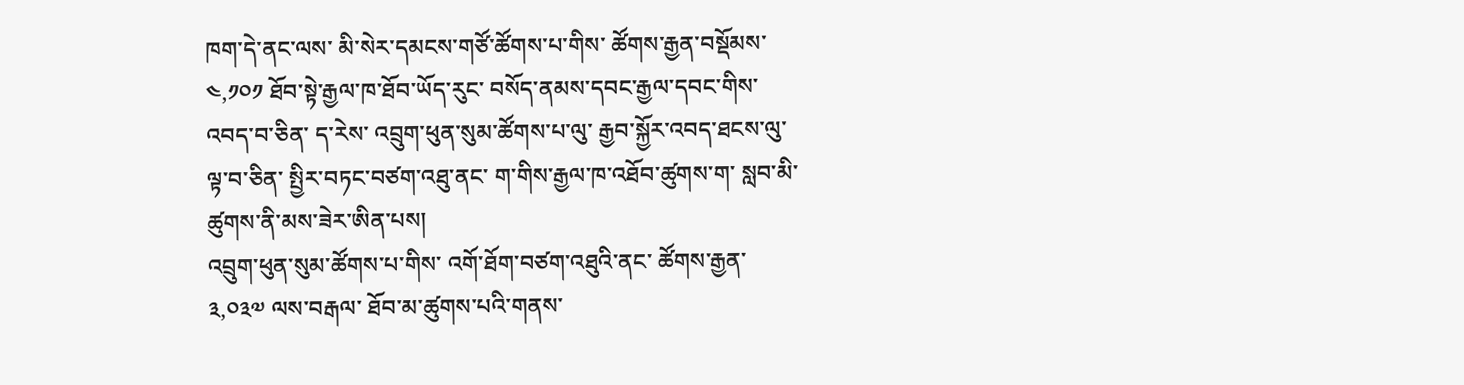ཁག་དེ་ནང་ལས་ མི་སེར་དམངས་གཙོ་ཚོགས་པ་གིས་ ཚོགས་རྒྱན་བསྡོམས་༤,༡༠༡ ཐོབ་སྟེ་རྒྱལ་ཁ་ཐོབ་ཡོད་རུང་ བསོད་ནམས་དབང་རྒྱལ་དབང་གིས་འབད་བ་ཅིན་ ད་རེས་ འབྲུག་ཕུན་སུམ་ཚོགས་པ་ལུ་ རྒྱབ་སྐྱོར་འབད་ཐངས་ལུ་ལྟ་བ་ཅིན་ སྤྱིར་བཏང་བཙག་འཐུ་ནང་ ག་གིས་རྒྱལ་ཁ་འཐོབ་ཚུགས་ག་ སླབ་མི་ཚུགས་ནི་མས་ཟེར་ཨིན་པས།
འབྲུག་ཕུན་སུམ་ཚོགས་པ་གིས་ འགོ་ཐོག་བཙག་འཐུའི་ནང་ ཚོགས་རྒྱན་༣,༠༣༧ ལས་བརྒལ་ ཐོབ་མ་ཚུགས་པའི་གནས་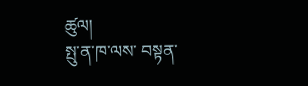ཚུལ།
སྤུ་ན་ཁ་ལས་ བསྟན་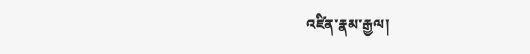འཛིན་རྣམ་རྒྱལ།